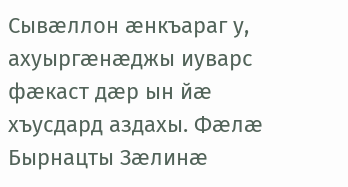Сывæллон æнкъараг у, ахуыргæнæджы иуварс фæкаст дæр ын йæ хъусдард аздахы. Фæлæ Бырнацты Зæлинæ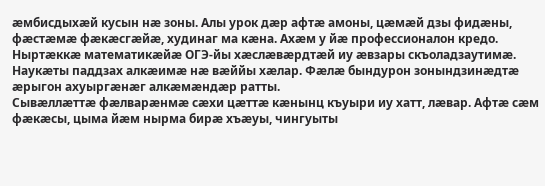æмбисдыхæй кусын нæ зоны. Алы урок дæр афтæ амоны, цæмæй дзы фидæны, фæстæмæ фæкæсгæйæ, худинаг ма кæна. Ахæм у йæ профессионалон кредо. Ныртæккæ математикæйæ ОГЭ-йы хæслæвæрдтæй иу æвзары скъоладзаутимæ. Наукæты паддзах алкæимæ нæ вæййы хæлар. Фæлæ бындурон зонындзинæдтæ æрыгон ахуыргæнæг алкæмæндæр ратты.
Сывæллæттæ фæлварæнмæ сæхи цæттæ кæнынц къуыри иу хатт, лæвар. Афтæ сæм фæкæсы, цыма йæм нырма бирæ хъæуы, чингуыты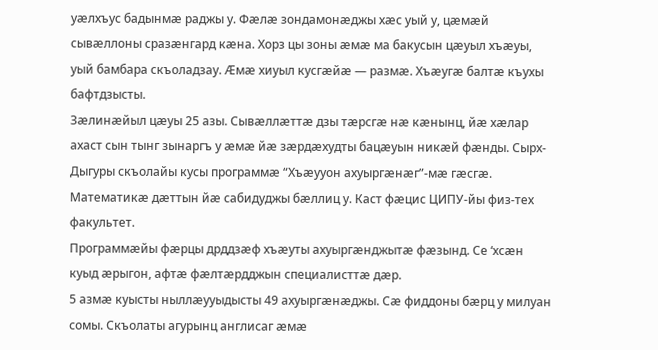уæлхъус бадынмæ раджы у. Фæлæ зондамонæджы хæс уый у, цæмæй сывæллоны сразæнгард кæна. Хорз цы зоны æмæ ма бакусын цæуыл хъæуы, уый бамбара скъоладзау. Æмæ хиуыл кусгæйæ — размæ. Хъæугæ балтæ къухы бафтдзысты.
Зæлинæйыл цæуы 25 азы. Сывæллæттæ дзы тæрсгæ нæ кæнынц, йæ хæлар ахаст сын тынг зынаргъ у æмæ йæ зæрдæхудты бацæуын никæй фæнды. Сырх-Дыгуры скъолайы кусы программæ “Хъæууон ахуыргæнæг”-мæ гæсгæ. Математикæ дæттын йæ сабидуджы бæллиц у. Каст фæцис ЦИПУ-йы физ-тех факультет.
Программæйы фæрцы дрддзæф хъæуты ахуыргæнджытæ фæзынд. Се ‘хсæн куыд æрыгон, афтæ фæлтæрдджын специалисттæ дæр.
5 азмæ куысты ныллæууыдысты 49 ахуыргæнæджы. Сæ фиддоны бæрц у милуан сомы. Скъолаты агурынц англисаг æмæ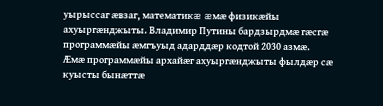уырыссаг æвзаг, математикæ æмæ физикæйы ахуыргæнджыты. Владимир Путины бардзырдмæ гæсгæ программæйы æмгъуыд адарддæр кодтой 2030 азмæ.
Æмæ программæйы архайæг ахуыргæнджыты фылдæр сæ куысты бынæттæ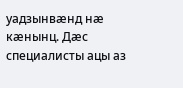уадзынвæнд нæ кæнынц. Дæс специалисты ацы аз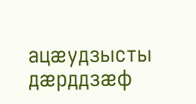ацæудзысты дæрддзæф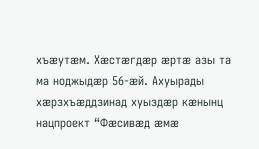хъæутæм. Хæстæгдæр æртæ азы та ма ноджыдæр 56-æй. Ахуырады хæрзхъæддзинад хуыздæр кæнынц нацпроект “Фæсивæд æмæ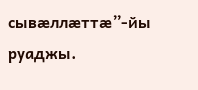сывæллæттæ”-йы руаджы.